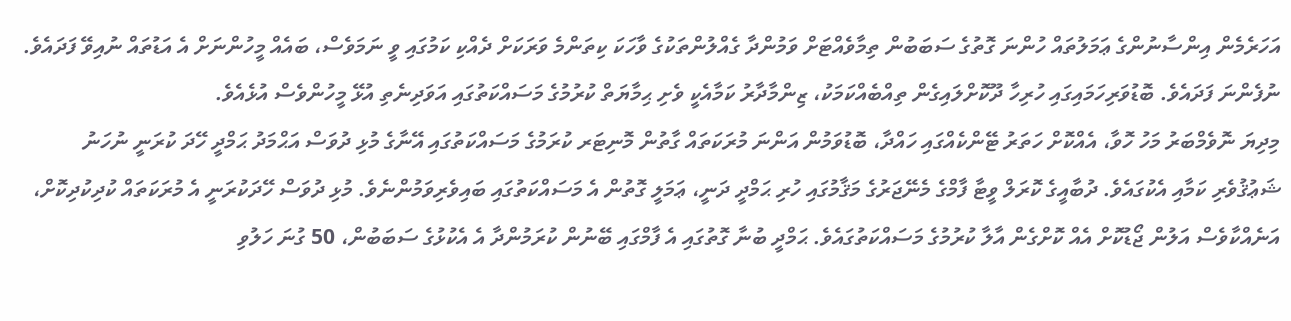އަހަރެމެން އިންސާނުންގެ ޢަމަލުތައް ހުންނަ ގޮތުގެ ސަބަބުން ތިމާވެއްޓަށް ވަމުންދާ ގެއްލުންތަކުގެ ވާހަކަ ކިތަންމެ ވަރަކަށް ދެއްކި ކަމުގައި ވީ ނަމަވެސް، ބައެއް މީހުންނަށް އެ އަޑުތައް ނުއިވޭ ފަދައެވެ. ނުފެންނަ ފަދައެވެ. ބޮޑުވަރިހަމައިގައި ހުރިހާ ދޫކޮށްލައިގެން ތިއްބެއްކަމަކު، ޒިންމާދާރު ކަމާއެކީ ވެށި ޙިމާޔަތް ކުރުމުގެ މަސައްކަތުގައި އަވަދިނެތި އުޅޭ މީހުންވެސް އުޅެއެވެ.
މިދިޔަ ނޮވެމްބަރު މަހު ހޮވާ، އެއްކޮށް ހަތަރު ޓޭންކެއްގައި ހައްދާ، ބޮޑުވަމުން އަންނަ މުރަކަތައް ގާތުން މޮނިޓަރ ކުރަމުގެ މަސައްކަތުގައި އޭނާގެ މުޅި ދުވަސް އަޙްމަދު ޙަމްދީ ހޭދަ ކުރަނީ ނުހަނު ޝަޢުޤުވެރި ކަމާއި އެކުގައެވެ. ދުބާއީގެ ކޮރަލް ވީޓާ ފާމްގެ މެނޭޖަރުގެ މަޤާމުގައި ހުރި ޙަމްދީ ދަނީ، ޢަމަލީ ގޮތުން އެ މަސައްކަތުގައި ބައިވެރިވަމުންނެވެ. މުޅި ދުވަސް ހޭދަކުރަނީ އެ މުރަކަތައް ކުދިކުދިކޮށް، އަނެއްކާވެސް އަލުން ޖޯޑުކޮށް އެއް ކޮށްގެން އާލާ ކުރުމުގެ މަސައްކަތުގައެވެ. ޙަމްދީ ބުނާ ގޮތުގައި އެ ފާމްގައި ބޭނުން ކުރަމުންދާ އެ އެކުޅުގެ ސަބަބުން، 50 ގުނަ ހަލުވި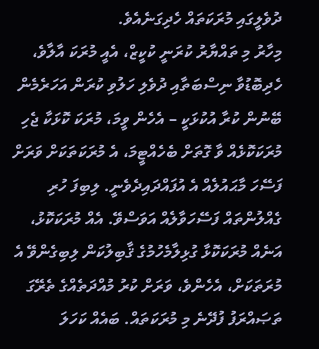ދުވެލީގައި މުރަކަތައް ހެދިގަނެއެވެ.
މިހާރު މި ތައްޔާރު ކުރަނީ ކުކީޒް، އެއީ މުރަކަ އާލާވެ، ހެދިބޮޑުވާ ނިސްބަތާއި ދުވެލި ހަލުވި ކުރަން އަހަރެމެން ބޭނުން ކުރާ އުކުޅަކީ – އެހެން ވީމަ، މުރަކަ ކޮޅަކާ ޖެހި މުރަކަކޮޅެއް ވާ ގޮތަށް ބެހެއްޓީމަ، އެ މުރަކަތަކަށް ވަރަށް ފަސޭހަ މާޙައުލެއް އެ އުފައްދައިދެވެނީ. ލިބިފަ ހުރި ގެއްލުންތައް ފަސޭހަވާލެއް އަވަސްވޭ. އެއް މުރަކަކޮޅު، އަނެއް މުރަކަކޮޅާ ގުޅިލާމެހުމުގެ ޤާބިލުކަން ލިބިގެންވޭ އެ މުރަތަކަށް، އެހެންވެ، ވަރަށް ކުރު މުއްދަތެއްގެ ތެރޭގަ ތަޞައްރަފު ފުދޭނެ މި މުރަކަތައް. ބައެއް ކަހަލަ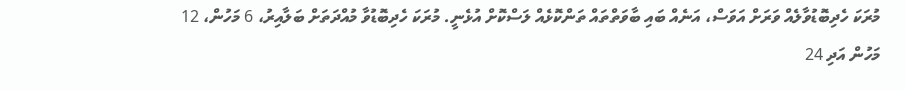މުރަކަ ހެދިބޮޑުވާލެއް ވަރަށް އަވަސް، އަނެއް ބައި ބާވަތްތައް ތަންކޮޅެއް ލަސްކޮށް އުޅެނީ. މުރަކަ ހެދިބޮޑުވާ މުއްދަތަށް ބަލާއިރު، 6 މަހުން، 12 މަހުން އަދި 24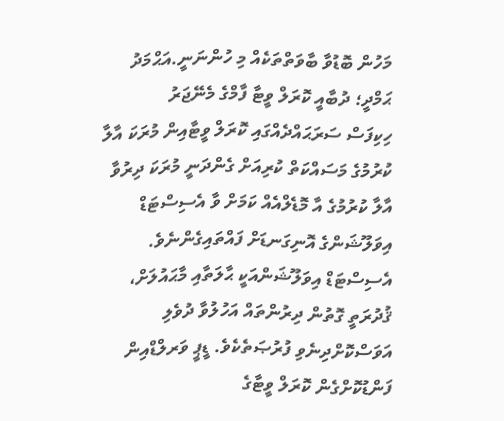މަހުން ބޮޑުވާ ބާވަތްތަކެއް މި ހުންނަނީ.އަޙްމަދު ޙަމްދީ؛ ދުބާއީ ކޮރަލް ވީޓާ ފާމްގެ މެނޭޖަރު
ހިކިފަސް ސަރަޙައްދެއްގައި ކޮރަލް ވީޓާއިން މުރަކަ އާލާ ކުރުމުގެ މަސައްކަތް ކުރިއަށް ގެންދަނީ މުރަކަ ދިރުވާ އާލާ ކުރުމުގެ އާ މޮޑެލްއެއް ކަމަށް ވާ އެސިސްޓަޑް އިވަލޫޝަންގެ އޮނިގަނޑަށް ފައްތައިގެންނެވެ. އެސިސްޓަޑް އިވަލޫޝަންއަކީ ޙާލަތާއި މާޙައުލަށް، ޤުދުރަތީ ގޮތުން ދިރުންތައް އަހުލުވާ ދުވެލި އަވަސްކޮށްދިނެވި ފުރުޞަތެކެވެ. ޑީޕީ ވަރލްޑްއިން ފަންޑުކޮށްގެން ކޮރަލް ވީޓާގެ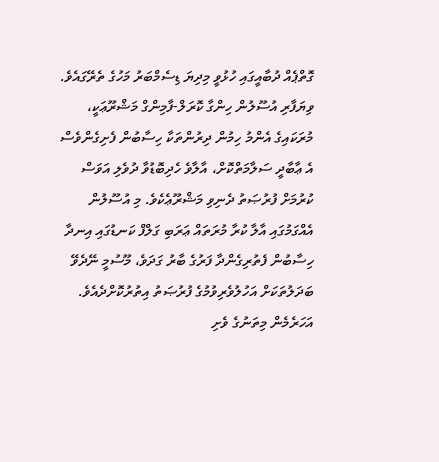ގޮތްޕެއް ދުބާއީގައި ހުޅުވީ މިދިޔަ ޑިސެމްބަރު މަހުގެ ތެރޭގައެވެ.
ވިޔަފާރި އުސޫލުން ހިންގާ ކޮރަލް-ފާމިންގް މަޝްރޫޢަކީ، މުރަކައިގެ އެންމު ހިމުން ދިރުންތަކާ ހިސާބުން ފެށިގެންވެސް އެ ޢާބާދީ ސަލާމަތްކޮށް، އާލާވެ ހެދިބޮޑުވާ ދުވެލި އަވަސް ކުރުމަށް ފުރުޞަތު ދެނިވި މަޝްރޫޢެކެވެ. މި އުސޫލުން އެއްގަމުގައި އާލާ ކުރާ މުރަތައް ޢަރަބި ގަލްފް ކަނޑުގައި އިނދާ ހިސާބުން ފެތުރިގެންދާ ފަރުގެ ބާރު ގަދަވެ، މޫސުމީ ނޭދެވޭ ބަދަލުތަކަށް އަހުލުވެރިވުމުގެ ފުރުޞަތު އިތުރުކޮށްދެއެވެ.
އަހަރެމެން މިތަނުގެ ވެށި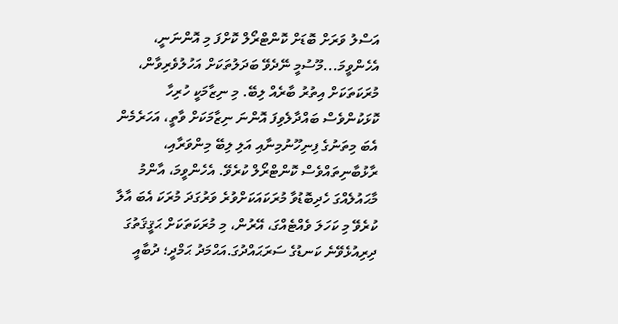އަސްލު ވަރަށް ބޮޑަށް ކޮންޓްރޯލް ކޮށްފަ މި އޮންނަނީ، އެހެންވީމަ...މޫސުމީ ނޭދެވޭ ބަދަލުތަކަށް އަހުލުވެރިވާން، މުރަކަތަކަށް އިތުރު ބާރެއް ލިބޭ. މި ނިޒާމަކީ ހުރިހާ ކޮޅަކުންވެސް ބައްދާލެވިފަ އޮންނަ ނިޒާމަކަށް ވާތީ، އަހަރެމެން އެބަ މިތަނުގެ ފިނިހޫނުމިނާއި އަލި ލިބޭ މިންވަރާއި، ރާޅުބާނިތައްވެސް ކޮންޓްރޯލް ކުރެވޭ. އެހެންވީމަ، އާންމު މާޙައުލެއްގަ ހެދިބޮޑުވާ މުރަކައަކަށްވުރެ ވަރުގަދަ މުރަކަ އެބަ އާލާ ކުރެވޭ މި ކަހަލަ ވެއްޓެއްގަ، އޭރުން، މި މުރަކަތަކަށް ޙަޤީޤަތުގަ ދިރިއުޅެވޭނެ ކަނޑުގެ ސަރަޙައްދުގަ.އަޙްމަދު ޙަމްދީ؛ ދުބާއީ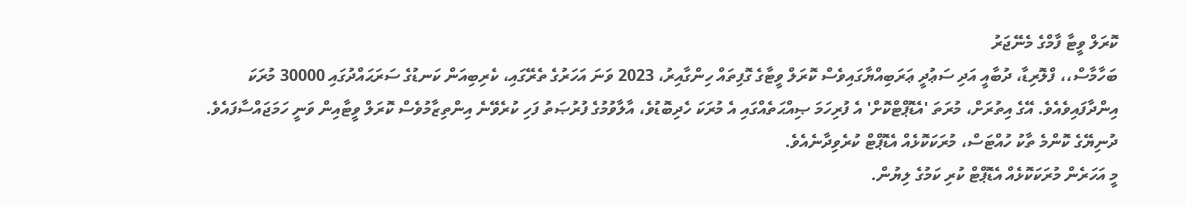ކޮރަލް ވީޓާ ފާމްގެ މެނޭޖަރު
ބަހާމާސް،، ފްލޮރިޑާ، ދުބާއީ އަދި ސަޢުދީ ޢަރަބިއްޔާގައިވެސް ކޮރަލް ވީޓާގެ ގޮފިތައް ހިންގާއިރު، 2023 ވަނަ އަހަރުގެ ތެރޭގައި، ކެރިބިއަން ކަނޑުގެ ސަރަޙައްދުގައި 30000 މުރަކަ އިންދާފައިވެއެވެ. އޭގެ އިތުރަށް، މުރަތަ 'އެޑޮޕްޓްކޮށް' އެ ފުރިހަމަ ޞިއްޙަތެއްގައި އެ މުރަކަ ހެދިބޮޑުވެ، އާލާވުމުގެ ފުރުޞަތު ފަހި ކުރެވޭނެ އިންތިޒާމުވެސް ކޮރަލް ވީޓާއިން ވަނީ ހަމަޖައްސާފައެވެ. ދުނިޔޭގެ ކޮންމެ ތާކު ހުއްޓަސް، މުރަކަކޮޅެއް އެޑޮޕްޓް ކުރެވިދާނެއެވެ.
މީ އަހަރެން މުރަކަކޮޅެއް އެޑޮޕްޓް ކުރި ކަމުގެ ލިޔުން.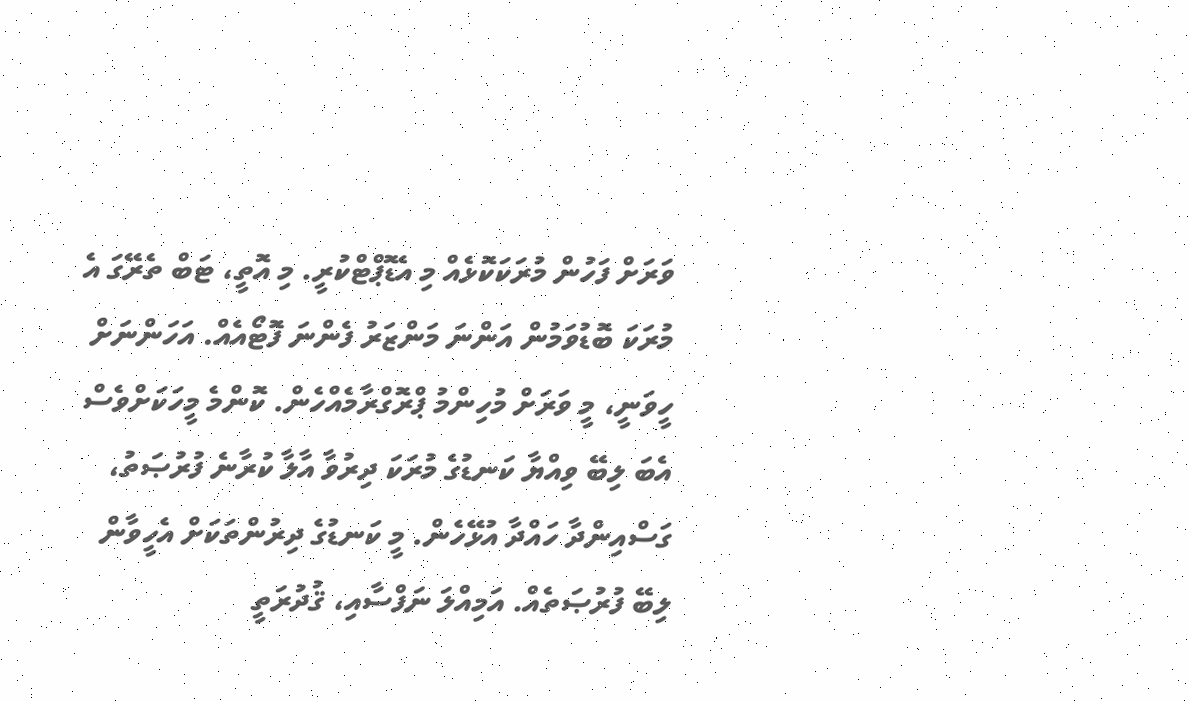ވަރަށް ފަހުން މުރަކަކޮޅެއް މި އެޑޮޕްޓްކުރީ. މި އޮތީ، ޓަބް ތެރޭގަ އެ މުރަކަ ބޮޑުވަމުން އަންނަ މަންޒަރު ފެންނަ ފޮޓޯއެއް. އަހަންނަށް ހީވަނީ، މީ ވަރަށް މުހިންމު ޕްރޮގްރާމެއްހެން. ކޮންމެ މީހަކަށްވެސް އެބަ ލިބޭ ވިއްޔާ ކަނޑުގެ މުރަކަ ދިރުވާ އާލާ ކުރާނެ ފުރުޞަތު، ގަސްއިންދާ ހައްދާ އުޅޭހެން. މީ ކަނޑުގެ ދިރުންތަކަށް އެހީވާން ލިބޭ ފުރުޞަތެއް. އަމިއްލަ ނަފްސާއި، ޤުދުރަތީ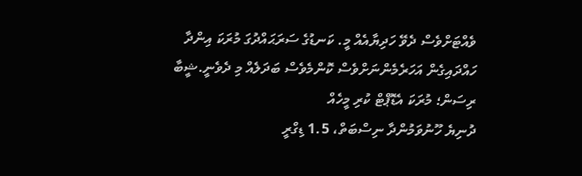ވެއްޓަށްވެސް ދެވޭ ހަދިޔާއެއް މީ. ކަނޑުގެ ސަރަޙައްދުގަ މުރަކަ އިންދާ ހައްދައިގެން އަހަރެމެންނަށްވެސް ކޮންމެވެސް ބަދަލެއް މި ދެވެނީ.ޝީބާ ރިސަން؛ މުރަކަ އެޑޮޕްޓް ކުރި މީހެއް
ދުނިޔެ ހޫނުވަމުންދާ ނިސްބަތް، 1.5 ޑިގްރީ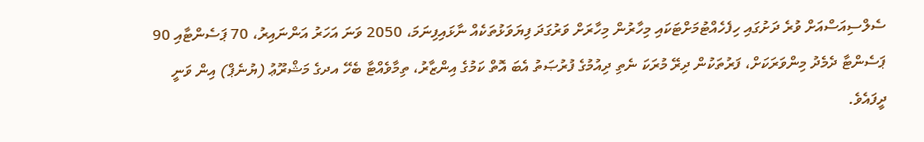ސެލްސިއަސްއަށް ވުރެ ދަށުގައި ހިފެހެއްޓުމަށްޓަކައި މިހާރުން މިހާރަށް ވަރުގަދަ ފިޔަވަޅުތަކެއް ނާޅައިފިނަމަ، 2050 ވަނަ އަހަރު އަންނައިރު، 70 ޕަސެންޓާއި 90 ޕަސެންޓާ ދެމެދު މިންވަރަކަށް، ފަރުތަކުން ދިރޭ މުރަކަ ނެތި ދިއުމުގެ ފުރުޞަތު އެބަ އޮތް ކަމުގެ އިންޒާރު، ތިމާވެއްޓާ ބެހޭ އދގެ މަޝްރޫޢު (ޔުނެޕް) އިން ވަނީ ދީފައެވެ.